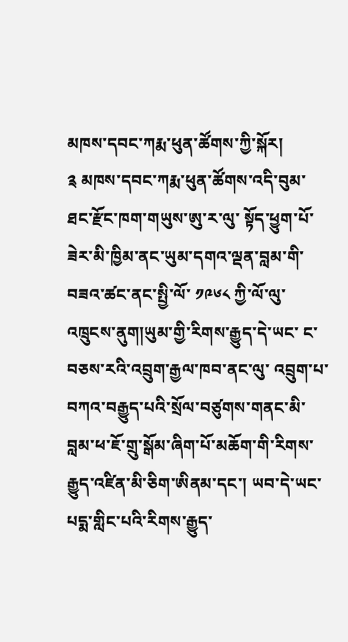མཁས་དབང་ཀརྨ་ཕུན་ཚོགས་ཀྱི་སྐོར།
༉ མཁས་དབང་ཀརྨ་ཕུན་ཚོགས་འདི་བུམ་ཐང་རྫོང་ཁག་གཡུས་ཨུ་ར་ལུ་ སྟོད་ཕྱུག་པོ་ཟེར་མི་ཁྱིམ་ནང་ཡུམ་དགའ་ལྡན་བླམ་གི་བཟའ་ཚང་ནང་སྤྱི་ལོ་ ༡༩༦༨ ཀྱི་ལོ་ལུ་འཁྲུངས་ནུག།ཡུམ་གྱི་རིགས་རྒྱུད་དེ་ཡང་ ང་བཅས་རའི་འབྲུག་རྒྱལ་ཁབ་ནང་ལུ་ འབྲུག་པ་བཀའ་བརྒྱུད་པའི་སྲོལ་བཙུགས་གནང་མི་ བླམ་ཕ་ཇོ་གྲུ་སྒོམ་ཞིག་པོ་མཆོག་གི་རིགས་རྒྱུད་འཛིན་མི་ཅིག་ཨིནམ་དང་། ཡབ་དེ་ཡང་པདྨ་གླིང་པའི་རིགས་རྒྱུད་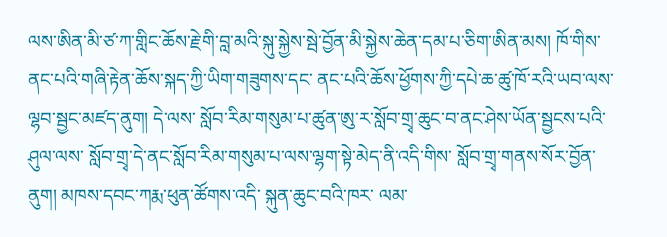ལས་ཨིན་མི་ཙ་ཀ་གླིང་ཆོས་རྗེ་གི་བླ་མའི་སྐུ་སྐྱེས་སྦེ་བྱོན་མི་སྐྱེས་ཆེན་དམ་པ་ཅིག་ཨིན་མས། ཁོ་གིས་ནང་པའི་གཞི་རྟེན་ཆོས་སྐད་ཀྱི་ཡིག་གཟུགས་དང་ ནང་པའི་ཆོས་ཕྱོགས་ཀྱི་དཔེ་ཆ་ཚུ་ཁོ་རའི་ཡབ་ལས་ལྷབ་སྦྱང་མཛད་ནུག། དེ་ལས་ སློབ་རིམ་གསུམ་པ་ཚུན་ཨུ་ར་སློབ་གྲྭ་ཆུང་བ་ནང་ཤེས་ཡོན་སྦྱངས་པའི་ཤུལ་ལས་ སློབ་གྲྭ་དེ་ནང་སློབ་རིམ་གསུམ་པ་ལས་ལྷག་སྟེ་མེད་ནི་འདི་གིས་ སློབ་གྲྭ་གནས་སོར་བྱོན་ནུག། མཁས་དབང་ཀརྨ་ཕུན་ཚོགས་འདི་ སྐུན་ཆུང་བའི་ཁར་ ལམ་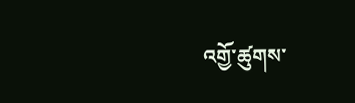འགྱོ་ཚུགས་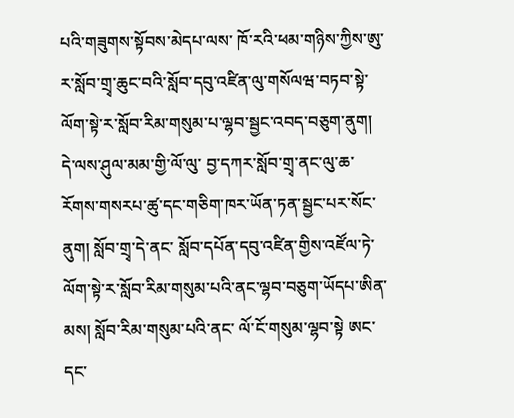པའི་གཟུགས་སྟོབས་མེདཔ་ལས་ ཁོ་རའི་ཕམ་གཉིས་ཀྱིས་ཨུ་ར་སློབ་གྲྭ་ཆུང་བའི་སློབ་དབུ་འཛིན་ལུ་གསོལཝ་བཏབ་སྟེ་ ལོག་སྟེ་ར་སློབ་རིམ་གསུམ་པ་ལྷབ་སྦྱང་འབད་བཅུག་ནུག། དེ་ལས་ཤུལ་མམ་གྱི་ལོ་ལུ་ བྱ་དཀར་སློབ་གྲྭ་ནང་ལུ་ཆ་རོགས་གསརཔ་ཚུ་དང་གཅིག་ཁར་ཡོན་ཏན་སྦྱང་པར་སོང་ནུག། སློབ་གྲྭ་དེ་ནང་ སློབ་དཔོན་དབུ་འཛིན་གྱིས་འཛོལ་ཏེ་ ལོག་སྟེ་ར་སློབ་རིམ་གསུམ་པའི་ནང་ལྷབ་བཅུག་ཡོདཔ་ཨིན་མས། སློབ་རིམ་གསུམ་པའི་ནང་ ལོ་ངོ་གསུམ་ལྷབ་སྟེ ཨང་དང་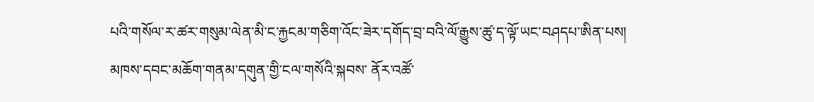པའི་གསོལ་ར་ཚར་གསུམ་ལེན་མི་ང་རྐྱངམ་གཅིག་འོང་ཟེར་དགོད་བྲ་བའི་ལོ་རྒྱུས་ཚུ་ད་ལྟོ་ཡང་བཤདཔ་ཨིན་པས། མཁས་དབང་མཆོག་གནམ་དགུན་གྱི་ངལ་གསོའི་སྐབས་ ནོར་འཚོ་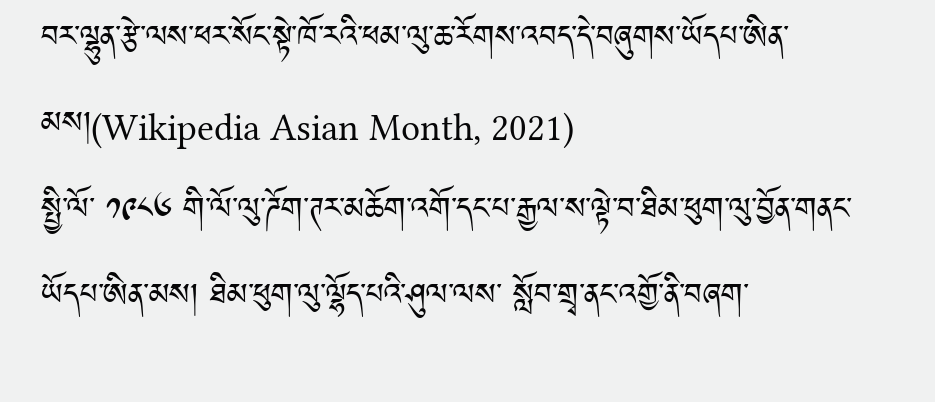བར་ལྷུན་རྩེ་ལས་ཕར་སོང་སྟེ་ཁོ་རའི་ཕམ་ལུ་ཆ་རོགས་འབད་དེ་བཞུགས་ཡོདཔ་ཨིན་མས།(Wikipedia Asian Month, 2021)
སྤྱི་ལོ་ ༡༩༨༦ གི་ལོ་ལུ་ཌོག་ཊར་མཆོག་འགོ་དང་པ་རྒྱལ་ས་ལྟེ་བ་ཐིམ་ཕུག་ལུ་བྱོན་གནང་ཡོདཔ་ཨིན་མས། ཐིམ་ཕུག་ལུ་ལྷོད་པའི་ཤུལ་ལས་ སློབ་གྲྭ་ནང་འགྱོ་ནི་བཞག་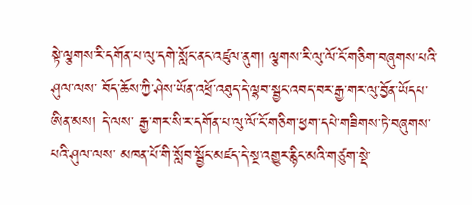སྟེ་ལྕགས་རི་དགོན་པ་ལུ་དགེ་སློང་ནང་འཛུལ་ནུག། ལྕགས་རི་ལུ་ལོ་ངོ་གཅིག་བཞུགས་པའི་ཤུལ་ལས་ བོད་ཆོས་ཀྱི་ཤེས་ཡོན་འཕྲོ་འཐུད་དེ་ལྷབ་སྦྱང་འབད་བར་རྒྱ་གར་ལུ་བྱོན་ཡོདཔ་ཨིན་མས། དེ་ལས་ རྒྱ་གར་སི་ར་དགོན་པ་ལུ་ལོ་ངོ་གཅིག་ཕྱག་དཔེ་གཟིགས་ཏེ་བཞུགས་པའི་ཤུལ་ལས་ མཁན་པོ་གི་སློབ་སྦྱོང་མཛད་དེ་སྔ་འགྱུར་རྙིང་མའི་གཙུག་སྡེ་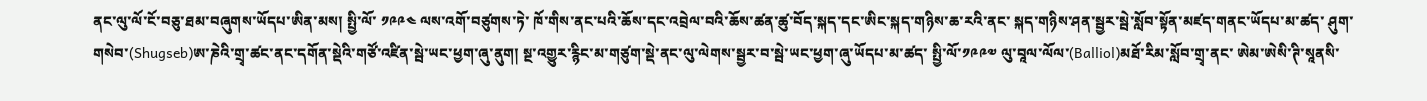ནང་ལུ་ལོ་ངོ་བཅུ་ཐམ་བཞུགས་ཡོདཔ་ཨིན་མས། སྤྱི་ལོ་ ༡༩༩༤ ལས་འགོ་བཙུགས་ཏེ་ ཁོ་གིས་ནང་པའི་ཆོས་དང་འབྲེལ་བའི་ཆོས་ཚན་ཚུ་བོད་སྐད་དང་ཨིང་སྐད་གཉིས་ཆ་རའི་ནང་ སྐད་གཉིས་ཤན་སྦྱར་སྦེ་སློབ་སྟོན་མཛད་གནང་ཡོདཔ་མ་ཚད་ ཤུག་གསེབ་(Shugseb)ཨ་ཎེའི་གྲྭ་ཚང་ནང་དགོན་སྡེའི་གཙོ་འཛིན་སྦེ་ཡང་ཕྱག་ཞུ་ནུག། སྔ་འགྱུར་རྙིང་མ་གཙུག་སྡེ་ནང་ལུ་ལེགས་སྦྱར་བ་སྦེ་ཡང་ཕྱག་ཞུ་ཡོདཔ་མ་ཚད་ སྤྱི་ལོ་༡༩༩༧ ལུ་བཱལ་ལོལ་(Balliol)མཐོ་རིམ་སློབ་གྲྭ་ནང་ ཨེམ་ཨེསི་ཊི་སཱནསི་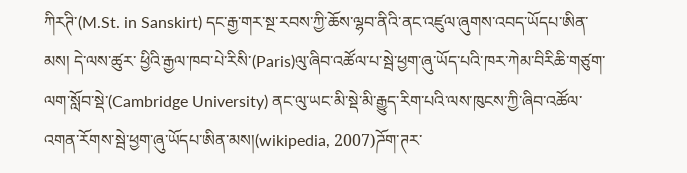ཀིརཊི་(M.St. in Sanskirt) དང་རྒྱ་གར་སྔ་རབས་ཀྱི་ཆོས་ལྷབ་ནིའི་ནང་འཛུལ་ཞུགས་འབད་ཡོདཔ་ཨིན་མས། དེ་ལས་ཚུར་ ཕྱིའི་རྒྱལ་ཁབ་པེ་རིསི་(Paris)ལུ་ཞིབ་འཚོལ་པ་སྦེ་ཕྱག་ཞུ་ཡོད་པའི་ཁར་ཀེམ་བིརིཆི་གཙུག་ལག་སློབ་སྡེ་(Cambridge University) ནང་ལུ་ཡང་མི་སྡེ་མི་རྒྱུད་རིག་པའི་ལས་ཁུངས་ཀྱི་ཞིབ་འཚོལ་འགན་རོགས་སྦེ་ཕྱག་ཞུ་ཡོདཔ་ཨིན་མས།(wikipedia, 2007)ཌོག་ཊར་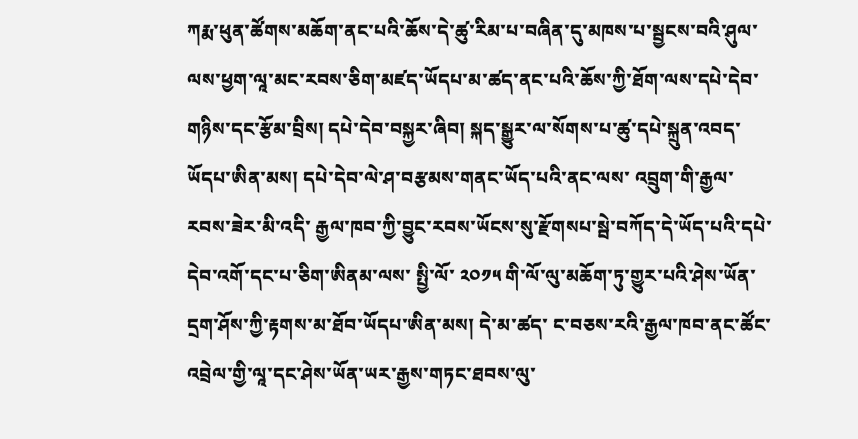ཀརྨ་ཕུན་ཚོགས་མཆོག་ནང་པའི་ཆོས་དེ་ཚུ་རིམ་པ་བཞིན་དུ་མཁས་པ་སྦྱངས་བའི་ཤུལ་ལས་ཕྱག་ལཱ་མང་རབས་ཅིག་མཛད་ཡོདཔ་མ་ཚད་ནང་པའི་ཆོས་ཀྱི་ཐོག་ལས་དཔེ་དེབ་གཉིས་དང་རྩོམ་བྲིས། དཔེ་དེབ་བསྐྱར་ཞིབ། སྐད་སྒྱུར་ལ་སོགས་པ་ཚུ་དཔེ་སྐྲུན་འབད་ཡོདཔ་ཨིན་མས། དཔེ་དེབ་ལེ་ཤ་བརྩམས་གནང་ཡོད་པའི་ནང་ལས་ འབྲུག་གི་རྒྱལ་རབས་ཟེར་མི་འདི་ རྒྱལ་ཁབ་ཀྱི་བྱུང་རབས་ཡོངས་སུ་རྫོགསཔ་སྦེ་བཀོད་དེ་ཡོད་པའི་དཔེ་དེབ་འགོ་དང་པ་ཅིག་ཨིནམ་ལས་ སྤྱི་ལོ་ ༢༠༡༥ གི་ལོ་ལུ་མཆོག་ཏུ་གྱུར་པའི་ཤེས་ཡོན་དྲག་ཤོས་ཀྱི་རྟགས་མ་ཐོབ་ཡོདཔ་ཨིན་མས། དེ་མ་ཚད་ ང་བཅས་རའི་རྒྱལ་ཁབ་ནང་ཚོང་འབྲེལ་གྱི་ལཱ་དང་ཤེས་ཡོན་ཡར་རྒྱས་གཏང་ཐབས་ལུ་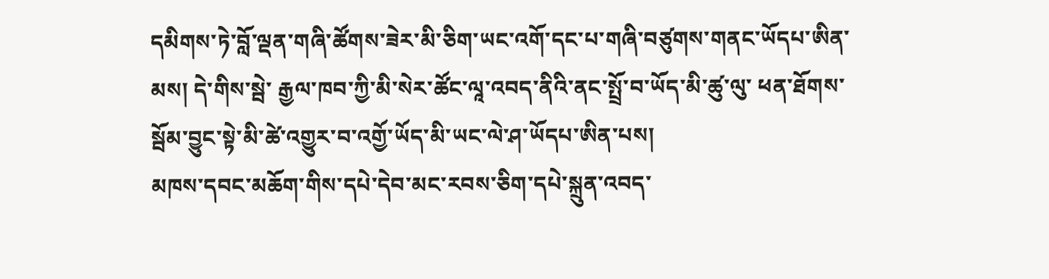དམིགས་ཏེ་བློ་ལྡན་གཞི་ཚོགས་ཟེར་མི་ཅིག་ཡང་འགོ་དང་པ་གཞི་བཙུགས་གནང་ཡོདཔ་ཨིན་མས། དེ་གིས་སྦེ་ རྒྱལ་ཁབ་ཀྱི་མི་སེར་ཚོང་ལཱ་འབད་ནིའི་ནང་སྤྲོ་བ་ཡོད་མི་ཚུ་ལུ་ ཕན་ཐོགས་སྦོམ་བྱུང་སྟེ་མི་ཚེ་འགྱུར་བ་འགྱོ་ཡོད་མི་ཡང་ལེ་ཤ་ཡོདཔ་ཨིན་པས།
མཁས་དབང་མཆོག་གིས་དཔེ་དེབ་མང་རབས་ཅིག་དཔེ་སྐྲུན་འབད་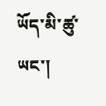ཡོད་མི་ཚུ་ཡང་།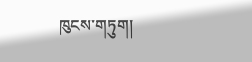ཁུངས་གཏུག།